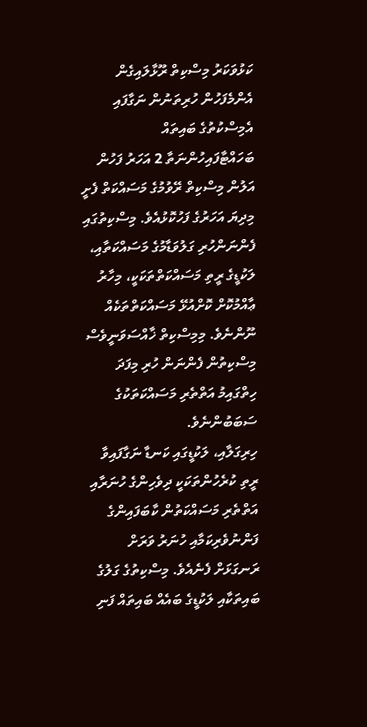ކަޅުވަކަރު މިސްކިތް ރޫޅާލައިގެން އެންމެފަހުން ހުރިތަނުން ނަގާފައި އެމިސްކުތުގެ ބައިތައް ބަހައްޓާފައިހުންނަތާ 2 އަހަރު ފަހުން އަލުން މިސްކިތް ރޭވުމުގެ މަސައްކަތް ފެށީ މިދިޔަ އަހަރުގެ ފަހުކޮޅުއެވެ. މިސްކިތުގައި ފެންނަންހުރި ގަލުވަޑާމުގެ މަސައްކަތާއި، ލަކުޑީގެ ރީތި މަސައްކަތްތަކަކީ، މިހާރު ޢާއްމުކޮށް ކޮށްއުޅޭ މަސައްކަތްތަކެއް ނޫންނެވެ. މިމިސްކިތް ޚާއްސަވަނީވެސް މިސްކިތުން ފެންނަން ހުރި މިފަދަ ހިތްގައިމު އަތްތެރި މަސައްކަތަކުގެ ސަބަބުންނެވެ.
ހިރިގަލާއި، ލަކުޑީގައި ކަނޑާ ނަގާފައިވާ ރީތި ކުރެހުންތަކަކީ ދިވެހިންގެ ހުނަރާއި އަތްތެރި މަސައްކަތުން ކާބަފައިންގެ ފަންނުވެރިކަމާއި ހުނަރު ވަރަށް ރަނގަޅަށް ފެނެއެވެ. މިސްކިތުގެ ގަލުގެ ބައިތަކާއި ލަކުޑީގެ ބައެއް ބައިތައް ފަނި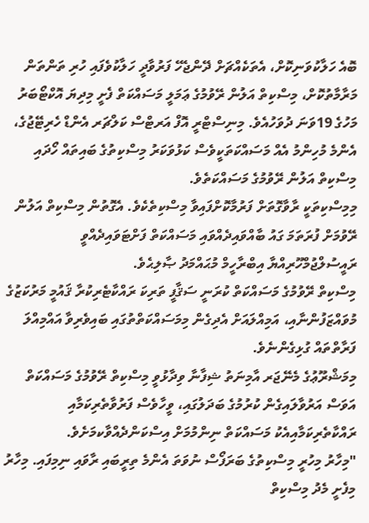ބޮއެ ހަލާކުވަނިކޮށް، އެތަކެއްޗަށް ދޭންޖެހޭ ފަރުވާދީ ހަލާކުވެފައި ހުރި ތަންތަން މަރާމާތުކޮށް، މިސްކިތް އަލުން ރޭވުމުގެ ޢަމަލީ މަސައްކަތް ފެށީ މިދިޔަ އޮކްޓޯބަރު މަހުގެ 19ވަނަ ދުވަހުއެވެ. މިނިސްޓްރީ އޮފް އަރޓްސް ކަލްޗަރ އެންޑް ހެރިޓޭޖުގެ، އެންމެ މުހިންމު އެއް މަސައްކަތަކީވެސް ކަޅުވަކަރު މިސްކިތުގެ ބައިތައް ހޯދައި މިސްކިތް އަލުން ރޭވުމުގެ މަސައްކަތެވެ.
މިމިސްކިތަކީ ރާވާގޮތަށް ފަރުމާކޮށްފައިވާ މިސްކިތެކެވެ. އެގޮތުން މިސްކިތް އަލުން ރޭވުމަށް ފުރަތަމަ ގައު ބާއްވައިދެއްވައި މަސައްކަތް ފަށްޓަވައިދެއްވީ ރައީސުލްޖުމްހޫރިއްޔާ އިބްރާހީމް މުޙައްމަދު ޞާލިޙެވެ.
މިސްކިތް ރޭވުމުގެ މަސައްކަތް ކުރަނީ ސަޤާފީ ތަރިކަ ރައްކާޓެރިކުރާ ޤައުމީ މަރުކަޒުގެ މުވައްޒަފުންނާއި، އަމިއްލައަށް އެދިގެން މިމަސައްކަތްތުގައި ބައިވެރިވާ އައްމިއްލަ ފަރާތްތައް ގުޅިގެންނެވެ.
މިމަޝްރޫޢުގެ މެނޭޖަރ އާމިނަތު ޝިފާނާ ވިދާޅުވީ މިސްކިތް ރޭވުމުގެ މަސައްކަތް އަވަސް އަރުވާލައިގެން ކުރުމުގެ ބަދަލުގައި، ވީހާވެސް ފަރުވާތެރިކަމާއި ރައްކާތެރިކަމާއިއެކު މަސައްކަތް ނިންމުމަށް އިސްކަންދެއްވާކމަށެވެ.
"މިހާރު މިހުރީ މިސްކިތުގެ ބަރަފޯސް ނުވަތަ އެންމެ ތިރީބައި ރާވައި ނިމިފައި. މިހާރު މިފެށީ މެދު މިސްކިތް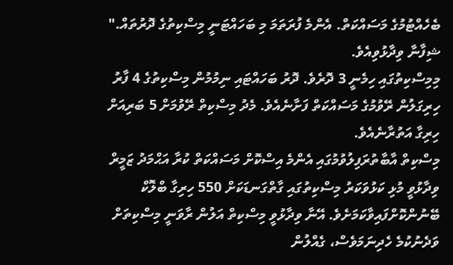ބެހެއްޓުމުގެ މަސައްކަތް. އެންމެ ފުރަތަމަ މި ބަހައްޓަނީ މިސްކިތުގެ ދޮރުތައް." ޝިފާނާ ވިދާޅުވިއެވެ.
މިމިސްކިތުގައި ހިމެނީ 3 ދޮރެވެ. ދޮރު ބަހައްޓައި ނިމުމުން މިސްކިތުގެ 4 ފާރު ހިރިގަލުން ރޭވުމުގެ މަސައްކަތް ފަށާނެއެވެ. މެދު މިސްކިތް ރޭވުމަށް 5 ބަރިއަށް ހިރިގާ އަތުރާނެއެވެ.
މިސްކިތް އާބާތުރަފިލުވުމުގައި އެންމެ އިސްކޮށް މަސައްކަތް ކުރާ އަޙްމަދު ޒަމީރް ވިދާޅުވީ މުޅި ކަޅުވަކަރު މިސްކިތުގައި ގާތްގަނޑަކަށް 550 ހިރިގާ ބްލޮކް ބޭނުންކޮށްފައިވާކަމަށެވެ. އޭނާ ވިދާޅުވީ މިސްކިތް އަލުން ރާވަނީ މިސްކިތަށް ވަދެނުކުމެ ހެދިނަމަވެސް، ގެއްލުން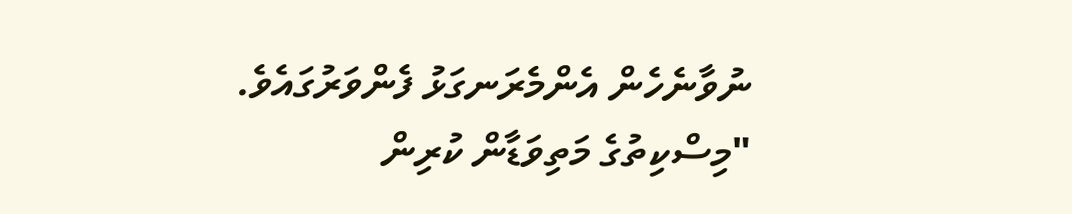ނުވާނެހެން އެންމެރަނގަޅު ފެންވަރުގައެވެ.
"މިސްކިތުގެ މަތިވަޑާން ކުރިން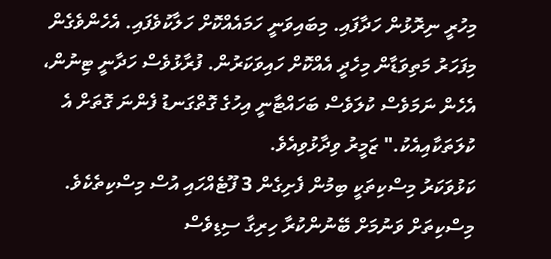މިހުރީ ނިރޮޅުން ހަދާފައި. މިބައިވަނީ ހަމައެއްކޮށް ހަލާކުވެފައި. އެހެންވެގެން މިފަހަރު މަތިވަޑާން މިހެދީ އެއްކޮށް ހައިވަކަރުން. ފުރާޅުވެސް ހަދާނީ ޓިނުން، އެހެން ނަމަވެސް ކުލަވެސް ބަހައްޓާނީ އިހުގެ ގޮތްގަނޑު ފެންނަ ގޮތަށް އެ ކުލަތަކާއިއެކު." ޒަމީރު ވިދާޅުވިއެވެ.
ކަޅުވަކަރު މިސްކިތަކީ ބިމުން ފެށިގެން 3 ފޫޓެއްހައި އުސް މިސްކިތެކެވެ. މިސްކިތަށް ވަނުމަށް ބޭނުންކުރާ ހިރިގާ ސިޑިވެސް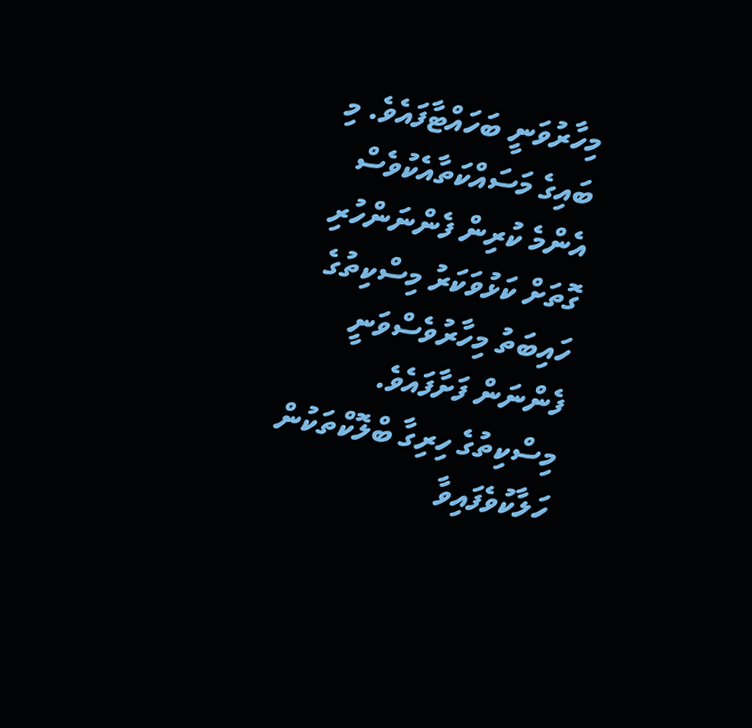މިހާރުވަނީ ބަހައްޓާފައެވެ. މި ބައިގެ މަސައްކަތާއެކުވެސް އެންމެ ކުރިން ފެންނަންހުރި ގޮތަށް ކަޅުވަކަރު މިސްކިތުގެ ހައިބަތު މިހާރުވެސްވަނީ ފެންނަން ފަށާފައެވެ.
މިސްކިތުގެ ހިރިގާ ބްލޮކްތަކުން ހަލާކުވެފައިވާ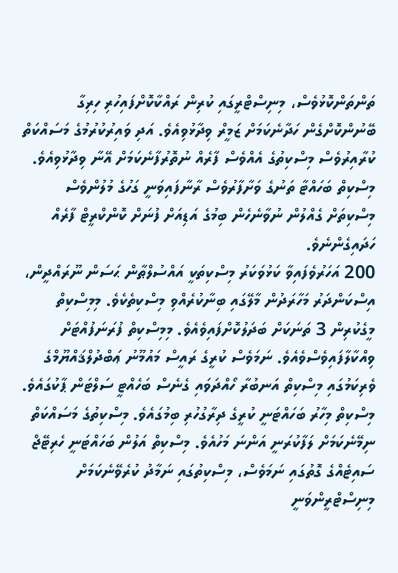ތަންތަންކޮޅުވެސް، މިނިސްޓްރީގައި ކުރިން ރައްކާކޮށްފައިހުރި ހިރިގާ ބޭނުންކޮށްގެން ހަދާނެކަމަށް ޒަމީރް ވިދާޅުވިއެވެ. އަދި ވައިރުކުރުމުގެ މަސައްކަތް ކުރާއިރުވެސް މިސްކިތުގެ އެއްވެސް ފާރެއް ނުތޮރުފާނެކަމަށް އޭނާ ވިދާޅުވިއެވެ. މިސްކިތް ބަހައްޓާ ތަނުގެ ވަށާފާރުވެސް ރާނާފައިވަނީ ގަހުގެ މުލުންވެސް މިސްކިތަށް ގެއްލުން ނުވާނެހެން ބިމުގެ އަޑިއަށް ފުނަށް ކޮންކްރީޓް ފާރެއް ހަދައިގެންނެވެ.
200 އަހަރުވެފައިވާ ކަޅުވަކަރު މިސްކިތަކީ އައްސުލްޠާން ޙަސަން ނޫރައްދީން، އިސްކަންދަރު މަހާރަދުން މާލޭގައި ބިނާކުރެއްވި މިސްކިތެކެވެ. މިމިސްކިތް މީގެކުރިން 3 ތަނަކަށް ބަދަލުކޮށްފައިވެއެވެ. މިމިސްކިތް ފުރަނަފުއްޓަށް ވިއްކާލާފައިވެސްވެއެވެ. ނަމަވެސް ކުރީގެ ރައީސް މައުމޫނު ޢަބްދުލްޤައްޔޫމްގެ ވެރިކަމުގައި މިސްކިތް އަނބުރާ ހޯއްދަވައި ގެނެސް ބަހެއްޓީ ސަލްޓަން ޕާކުގައެވެ.
މިސްކިތް މިހާރު ބަހައްޓަނީ ކުރީގެ ދިރާގުހުރި ބިމުގައެވެ. މިސްކިތުގެ މަސައްކަތް ނިމޭނެކަމަށް ލަފާކުރަނީ އަންނަ މަހުއެވެ. މިސްކިތް އަލުން ބަހައްޓަނީ ހެރިޓޭޖް ސައިޓެއްގެ ގޮތުގައި ނަމަވެސް، މިސްކިތުގައި ނަމާދު ކުރެވޭނެކަމަށް މިނިސްޓްރީންވަނީ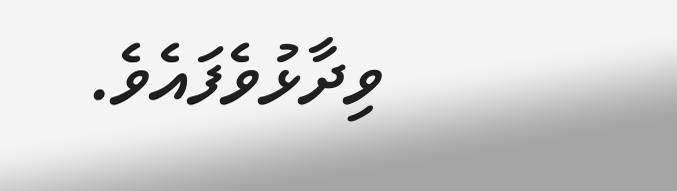ވިދާޅުވެފައެވެ.